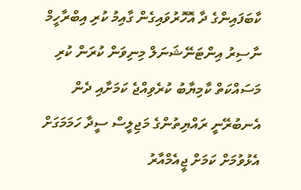ކާބަފައިންގެ ދާ އޮހޮރުވައިގެން ގާއިމު ކުރި އިބްރާހީމް ނާސިރު އިންޓަނޭޝަނަލް މިނިވަން ކުރަން ކުރި މަސައްކަތް ކާމިޔާބު ކުރެވިއްޖެ ކަމަށާއި ދެން އެނބުރޭނީ ރައްޔިތުންގެ މަޖިލީސް ސީދާ ހަމަމަގަށް އެޅުވުމަށް ކަމަށް ޖީއެމްއާރު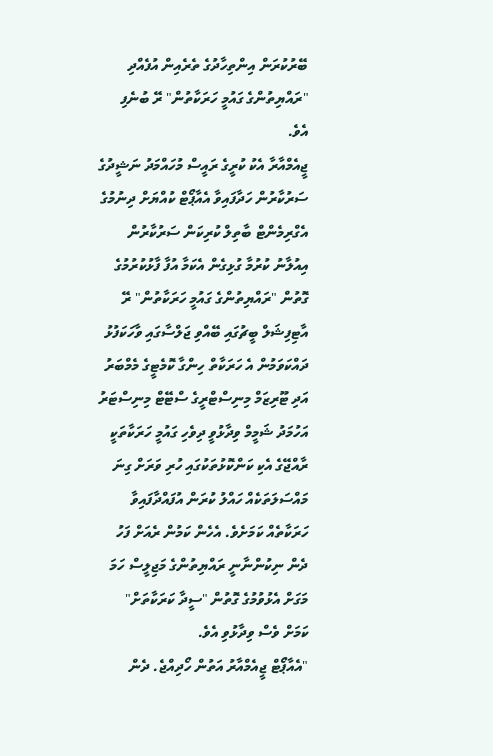ބޭރުކުރަން އިންތިހާދުގެ ތެރެއިން އުފެއްދި "ރައްޔިތުންގެ ގައުމީ ހަރަކާތުން" ރޭ ބުނެފި އެވެ.
ޖީއެމްއާރާ އެކު ކުރީގެ ރައީސް މުހައްމަދު ނަޝީދުގެ ސަރުކާރުން ހަދާފައިވާ އެއާޕޯޓް ކުއްޔަށް ދިނުމުގެ އެގްރިމެންޓް ބާތިލް ކުރިކަން ސަރުކާރުން އިއުލާނު ކުރުމާ ގުޅިގެން އެކަމާ އުފާ ފާޅުކުރުމުގެ ގޮތުން "ރައްޔިތުންގެ ގައުމީ ހަރަކާތުން" ރޭ އާޓިފިޝަލް ބީޗުގައި ބޭއްވި ޖަލްސާގައި ވާހަކަފުޅު ދައްކަވަމުން އެ ހަރަކާތް ހިންގާ ކޮމެޓީގެ މެމްބަރު އަދި ޓޫރިޒަމް މިނިސްޓްރީގެ ސްޓޭޓް މިނިސްޓަރު އަހުމަދު ޝަމީމް ވިދާޅުވީ ދިވެހި ގައުމީ ހަރަކާތަކީ ރާއްޖޭގެ އެކި ކަންކޮޅުތަކުގައި ހުރި ވަރަށް ގިނަ މައްސަލަތަކެއް ހައްލު ކުރަން އުފައްދާފައިވާ ހަރަކާތެއް ކަމަށެވެ. އެހެން ކަމުން ރެއަށް ފަހު ދެން ނިކުންނާނީ ރައްޔިތުންގެ މަޖިލީސް ހަމަ މަގަށް އެޅުވުމުގެ ގޮތުން "ސީދާ ކަރަކާތަށް" ކަމަށް ވެސް ވިދާޅުވި އެވެ.
"އެއާޕޯޓް ޖީއެމްއާރު އަތުން ހޯދިއްޖެ. ދެން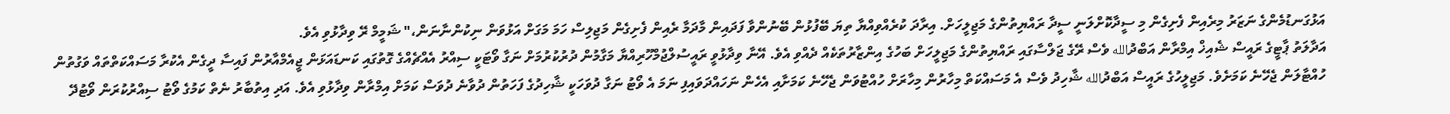އަޅުގަނޑުމެންގެ ނަޒަރު މިރެއިން ފެށިގެން މި ސީދާކޮށްލަނީ ސީދާ ރައްޔިތުންގެ މަޖިލީހަށް. އިރާދަ ކުރެއްވިއްޔާ ތިޔަ ބޭފުޅުން ބޭނުންވާ ފަދައިން މާދަމާ ރެއިން ފެށިގެން މަޖިލިސް ހަމަ މަގަށް އަޅުވަން ނިކުންނާނަން،" ޝަމީމް ރޭ ވިދާޅުވި އެވެ.
އަދާލަތު ޕާޓީގެ ރައީސް ޝެއިޚް އިމްރާން އަބްދުالله ވެސް ރޭގެ ޖަލްސާގައި ރައްޔިތުންގެ މަޖިލީހަށް ބަހުގެ އިންޒާރުތަކެއް ދެއްވި އެވެ. އޭނާ ވިދާޅުވީ ރައީސުލްޖުމްހޫރިއްޔާ މަގާމުން ދުރުކުރުމަށް ނަގާ ވޯޓަކީ ސިއްރު އެއްޗެއްގެ ގޮތުގައި ކަނޑައަޅަން ޖީއެމްއާރުން ފައިސާ ދީގެން އެކުރާ މަސައްކަތްތައް ވަގުތުން ހުއްޓާލަން ޖެހޭނެ ކަމަށެވެ. މަޖިލީހުގެ ރައީސް އަބްދުالله ޝާހިދު ވެސް އެ މަސައްކަތް މިހާރުން މިހާރަށް ހުއްޓުވަން ޖެހޭނެ ކަމަށާއި އެހެން ނަހައްދަވައިފި ނަމަ އެ ވޯޓު ނަގާ ދުވަހަކީ ޝާހިދުގެ ފަހަތުން ދުވާނެ ދުވަސް ކަމަށް އިމްރާން ވިދާޅުވި އެވެ. އަދި އިތުބާރު ނެތް ކަމުގެ ވޯޓު ސިއްރުކުރަން ވޯޓުދޭ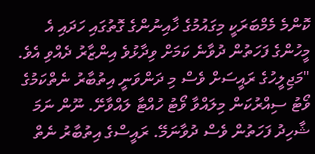ކޮންމެ މެމްބަރަކީ މިގައުމުގެ ޚާއިނުންގެ ގޮތުގައި ހަދައި އެ މީހުންގެ ފަހަތުން ދުވާނެ ކަމަށް ވިދާޅުވެ އިންޒާރު ދެއްވި އެވެ.
"މަޖިލީހުގެ ރައީސަށް ވެސް މި ދަންވަނީ އިތުބާރު ނެތްކަމުގެ ވޯޓު ސިއްރުކަން މިލައްވާ ވޯޓު ހުއްޓާ ލައްވާށޭ. ނޫން ނަމަ ޝާހިދު ފަހަތުން ވެސް ދުވާނަމޭ. ރައީސްގެ އިތުބާރު ނެތް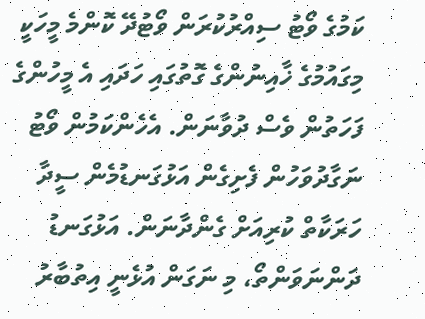ކަމުގެ ވޯޓު ސިއްރުކުރަން ވޯޓުދޭ ކޮންމެ މީހަކީ މިގައުމުގެ ޚާއިނުންގެ ގޮތުގައި ހަދައި އެ މީހުންގެ ފަހަތުން ވެސް ދުވާނަން. އެހެންކަމުން ވޯޓު ނަގާދުވަހުން ފެށިގެން އަޅުގަނޑުމެން ސީދާ ހަރަކާތް ކުރިއަށް ގެންދާނަން. އަޅުގަނޑު ދަންނަވަންތޯ، މި ނަގަން އުޅެނީ އިތުބާރު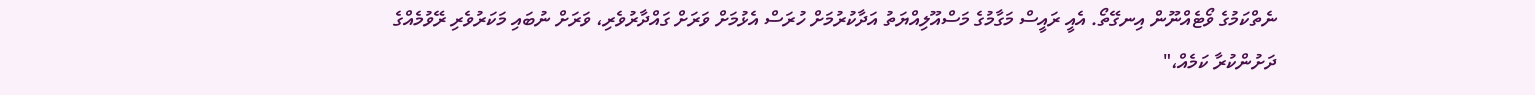ނެތްކަމުގެ ވޯޓެއްނޫން އިނގޭތޯ. އެއީ ރައީސް މަގާމުގެ މަސްއޫލިއްޔަތު އަދާކުރުމަށް ހުރަސް އެޅުމަށް ވަރަށް ގައްދާރުވެރި، ވަރަށް ނުބައި މަކަރުވެރި ރޭވުމެއްގެ ދަށުންކުރާ ކަމެއް،"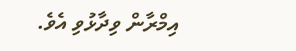އިމްރާން ވިދާޅުވި އެވެ.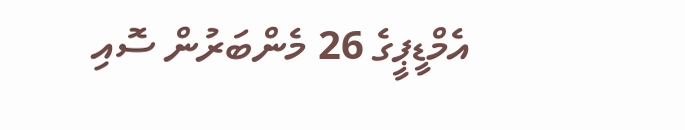އެމްޑީޕީގެ 26 މެންބަރުން ސޮއި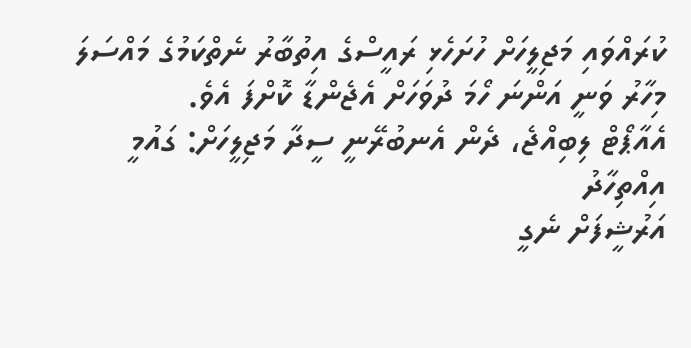ކުރައްވައި މަޖިލީހަށް ހުށަހެޅި ރައީސްގެ އިތުބާރު ނެތްކަމުގެ މައްސަލަ މިހާރު ވަނީ އަންނަ ހޯމަ ދުވަހަށް އެޖެންޑާ ކޮށްފަ އެވެ.
އެއާޕޯޓް ލިބިއްޖެ، ދެން އެނބުރޭނީ ސީދާ މަޖިލީހަށް: ގައުމީ އިއްތިހާދު
އަރުޝީފަށް ނެގީ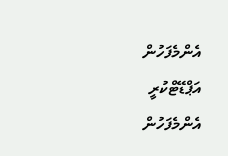އެންމެފަހުން އަޕްޑޭޓްކުރީ
އެންމެފަހުން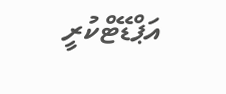އަޕްޑޭޓްކުރީ